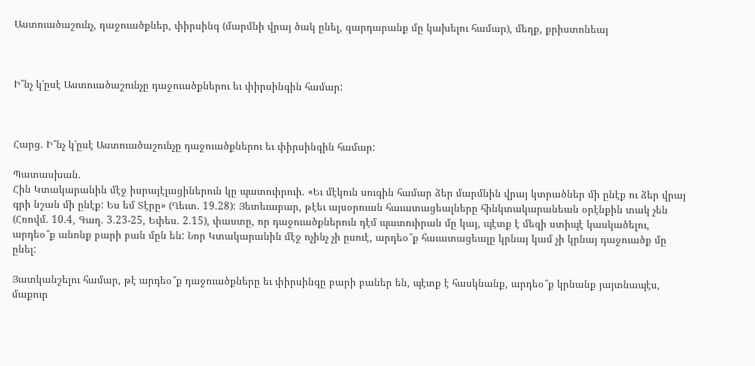Աստուածաշունչ, դաջուածքներ, փիրսինգ (մարմնի վրայ ծակ ընել, զարդարանք մը կախելու համար), մեղք, քրիստոնեայ



Ի՞նչ կ'ըսէ Աստուածաշունչը դաջուածքներու եւ փիրսինգին համար:



Հարց. Ի՞նչ կ'ըսէ Աստուածաշունչը դաջուածքներու եւ փիրսինգին համար:

Պատասխան.
Հին Կտակարանին մէջ իսրայէլացիներուն կը պատուիրուի. «Եւ մէկուն սուգին համար ձեր մարմնին վրայ կտրածներ մի ընէք ու ձեր վրայ գրի նշան մի ընէք: Ես եմ Տէրը» (Ղեւտ. 19.28): Յետեւաբար, թէեւ այսօրուան հաւատացեալները հինկտակարանեան օրէնքին տակ չեն (Հռովմ. 10.4, Գաղ. 3.23-25, Եփես. 2.15), փաստը, որ դաջուածքներուն դէմ պատուիրան մը կայ, պէտք է մեզի ստիպէ կասկածելու, արդեօ՞ք անոնք բարի բան մըն են: Նոր Կտակարանին մէջ ոչինչ չի ըսուէ, արդեօ՞ք հաւատացեալը կրնայ կամ չի կրնայ դաջուածք մը ընել:

Յատկանշելու համար, թէ արդեօ՞ք դաջուածքները եւ փիրսինգը բարի բաներ են, պէտք է հասկնանք, արդեօ՞ք կրնանք յայտնապէս, մաքուր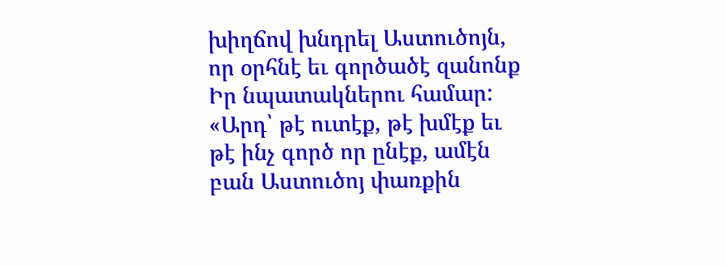խիղճով խնդրել Աստուծոյն, որ օրհնէ եւ գործածէ զանոնք Իր նպատակներու համար: «Արդ՝ թէ ուտէք, թէ խմէք եւ թէ ինչ գործ որ ընէք, ամէն բան Աստուծոյ փառքին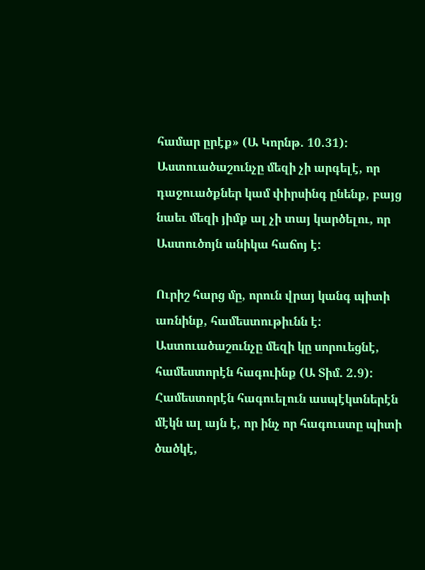համար ըրէք» (Ա Կորնթ. 10.31): Աստուածաշունչը մեզի չի արգելէ, որ դաջուածքներ կամ փիրսինգ ընենք, բայց նաեւ մեզի յիմք ալ չի տայ կարծելու, որ Աստուծոյն անիկա հաճոյ է:

Ուրիշ հարց մը, որուն վրայ կանգ պիտի առնինք, համեստութիւնն է: Աստուածաշունչը մեզի կը սորուեցնէ, համեստորէն հագուինք (Ա Տիմ. 2.9): Համեստորէն հագուելուն ասպէկտներէն մէկն ալ այն է, որ ինչ որ հագուստը պիտի ծածկէ,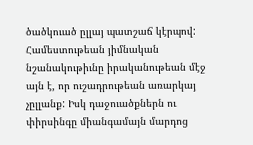ծածկուած ըլլայ պատշաճ կէրպով: Համեստութեան յիմնական նշանակութիւնը իրականութեան մէջ այն է, որ ուշադրութեան առարկայ չըլլանք: Իսկ դաջուածքներն ու փիրսինգը միանգամայն մարդոց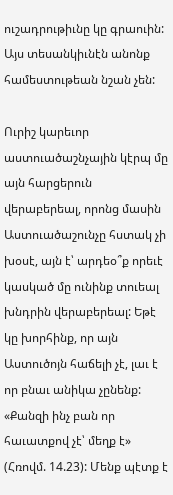ուշադրութիւնը կը գրաուին: Այս տեսանկիւնէն անոնք համեստութեան նշան չեն:

Ուրիշ կարեւոր աստուածաշնչային կէրպ մը այն հարցերուն վերաբերեալ, որոնց մասին Աստուածաշունչը հստակ չի խօսէ, այն է՝ արդեօ՞ք որեւէ կասկած մը ունինք տուեալ խնդրին վերաբերեալ: Եթէ կը խորհինք, որ այն Աստուծոյն հաճելի չէ, լաւ է որ բնաւ անիկա չընենք: «Քանզի ինչ բան որ հաւատքով չէ՝ մեղք է» (Հռովմ. 14.23): Մենք պէտք է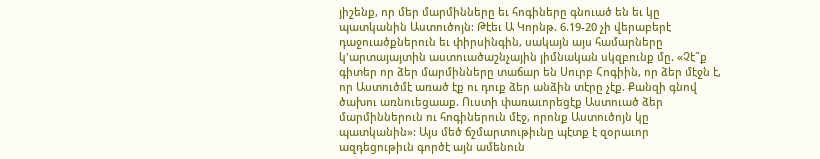յիշենք, որ մեր մարմինները եւ հոգիները գնուած են եւ կը պատկանին Աստուծոյն: Թէեւ Ա Կորնթ. 6.19-20 չի վերաբերէ դաջուածքներուն եւ փիրսինգին, սակայն այս համարները կ'արտայայտին աստուածաշնչային յիմնական սկզբունք մը. «Չէ՞ք գիտեր որ ձեր մարմինները տաճար են Սուրբ Հոգիին, որ ձեր մէջն է, որ Աստուծմէ առած էք ու դուք ձեր անձին տէրը չէք. Քանզի գնով ծախու առնուեցաաք. Ուստի փառաւորեցէք Աստուած ձեր մարմիններուն ու հոգիներուն մէջ, որոնք Աստուծոյն կը պատկանին»: Այս մեծ ճշմարտութիւնը պէտք է զօրաւոր ազդեցութիւն գործէ այն ամենուն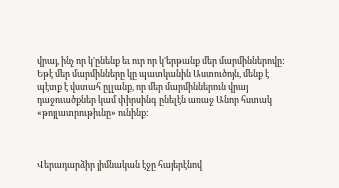վրայ, ինչ որ կ'ընենք եւ ուր որ կ'երթանք մեր մարմիններովը: Եթէ մեր մարմինները կը պատկանին Աստուծոյն, մենք է պէտք է վստահ ըլլանք, որ մեր մարմիններուն վրայ դաջուածքներ կամ փիրսինգ ընելէն առաջ Անոր հստակ «թոյլատրութիւնը» ունինք:



Վերադարձիր յիմնական էջը հայերէնով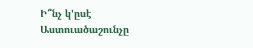Ի՞նչ կ'ըսէ Աստուածաշունչը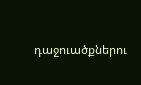դաջուածքներու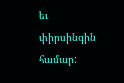եւ փիրսինգին համար: